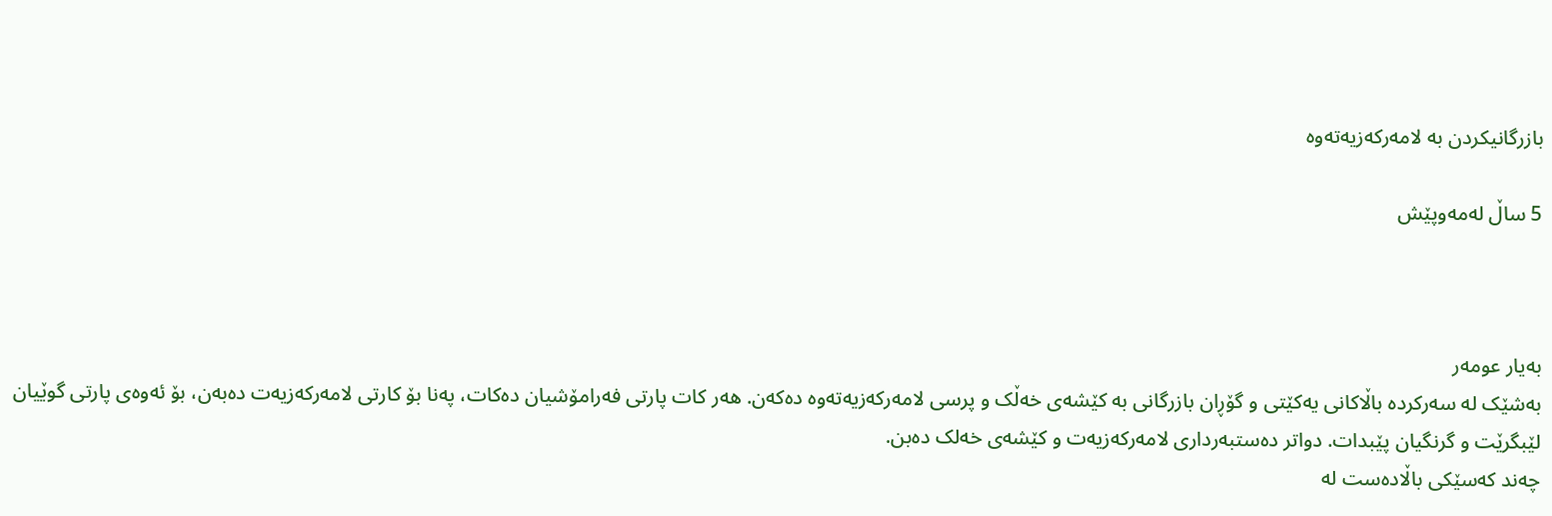بازرگانیکردن به‌ لامه‌رکه‌زیه‌ته‌وه‌

5 ساڵ لەمەوپێش



به‌یار عومه‌ر
به‌شێک له‌ سه‌رکرده‌ باڵاکانى یه‌کێتى و گۆڕان بازرگانى به‌ کێشه‌ى خه‌ڵک و پرسى لامه‌رکه‌زیه‌ته‌وه‌ ده‌که‌ن. هه‌ر کات پارتى فه‌رامۆشیان ده‌کات، په‌نا بۆ کارتى لامه‌رکه‌زیه‌ت ده‌به‌ن، بۆ ئه‌وه‌ى پارتى گوێیان لێبگرێت و گرنگیان پێبدات. دواتر ده‌ستبه‌ردارى لامه‌رکه‌زیه‌ت و کێشه‌ى خه‌لک ده‌بن.
چه‌ند که‌سێکى باڵاده‌ست له‌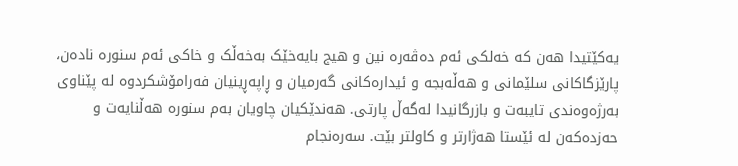یه‌کێتیدا هه‌ن که‌ خه‌لکى ئه‌م ده‌ڤه‌ره‌ نین و ھیج بایه‌خێک به‌خه‌ڵک و خاکى ئه‌م سنوره‌ ناده‌ن، پارێزگاکانى سلێمانى و هه‌ڵه‌بجه‌ و ئیداره‌کانى گه‌رمیان و ڕاپه‌ڕینیان فه‌رامۆشکردوه‌ له‌ پێناوى به‌رژه‌وه‌ندى تایبه‌ت و بازرگانیدا له‌گه‌ڵ پارتی. هه‌ندێکیان چاویان به‌م سنوره‌ هه‌ڵنایه‌ت و حه‌زده‌که‌ن له‌ ئێستا هه‌ژارتر و کاولتر بێت. سه‌ره‌نجام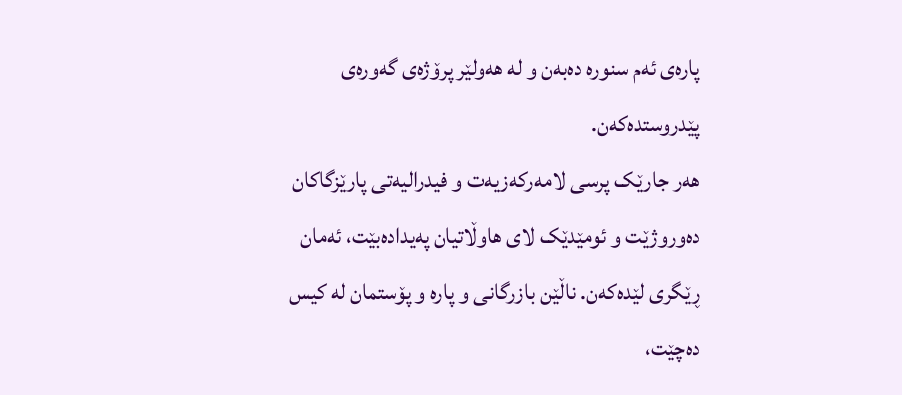پاره‌ى ئه‌م سنوره‌ ده‌به‌ن و له‌ هه‌ولێر پرۆژه‌ى گه‌وره‌ى پێدروستده‌که‌ن.
هه‌ر جارێک پرسى لامه‌رکه‌زیه‌ت و فیدرالیه‌تى پارێزگاکان ده‌وروژێت و ئومێدێک لاى هاوڵاتیان په‌یداده‌بێت، ئه‌مان ڕێگرى لێده‌که‌ن. ناڵێن بازرگانى و پاره‌ و پۆستمان له‌ کیس ده‌چێت،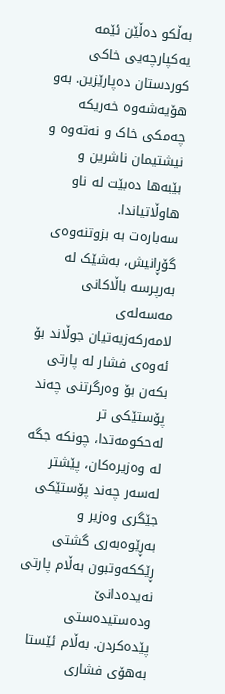به‌ڵکو ده‌ڵێن ئێمه‌ یه‌کپارچه‌یى خاکى کوردستان ده‌پارێزین. به‌و هۆیه‌شه‌وه‌ خه‌ریکه‌ چه‌مکى خاک و نه‌ته‌وه‌ و نیشتیمان ناشرین و بێبه‌ھا ده‌بێت له‌ ناو ھاوڵاتیاندا.
سه‌باره‌ت به‌ بزوتنه‌وه‌ى گۆڕانیش، به‌شێک له‌ به‌رپرسه‌ باڵاکانى مه‌سه‌له‌ى لامه‌رکه‌زیه‌تیان جوڵاند بۆ ئه‌وه‌ى فشار له‌ پارتى بکه‌ن بۆ وه‌رگرتنى چه‌ند پۆستێکى تر له‌حکومه‌تدا، چونکه‌ جگه‌ له‌ وه‌زیره‌کان، پێشتر له‌سه‌ر چه‌ند پۆستێکى جێگرى وه‌زیر و به‌ڕێوه‌به‌رى گشتى ڕێککه‌وتبون به‌ڵام پارتى نه‌یده‌دانێ وده‌ستیده‌ستى پێده‌کردن. به‌ڵام ئێستا به‌هۆى فشارى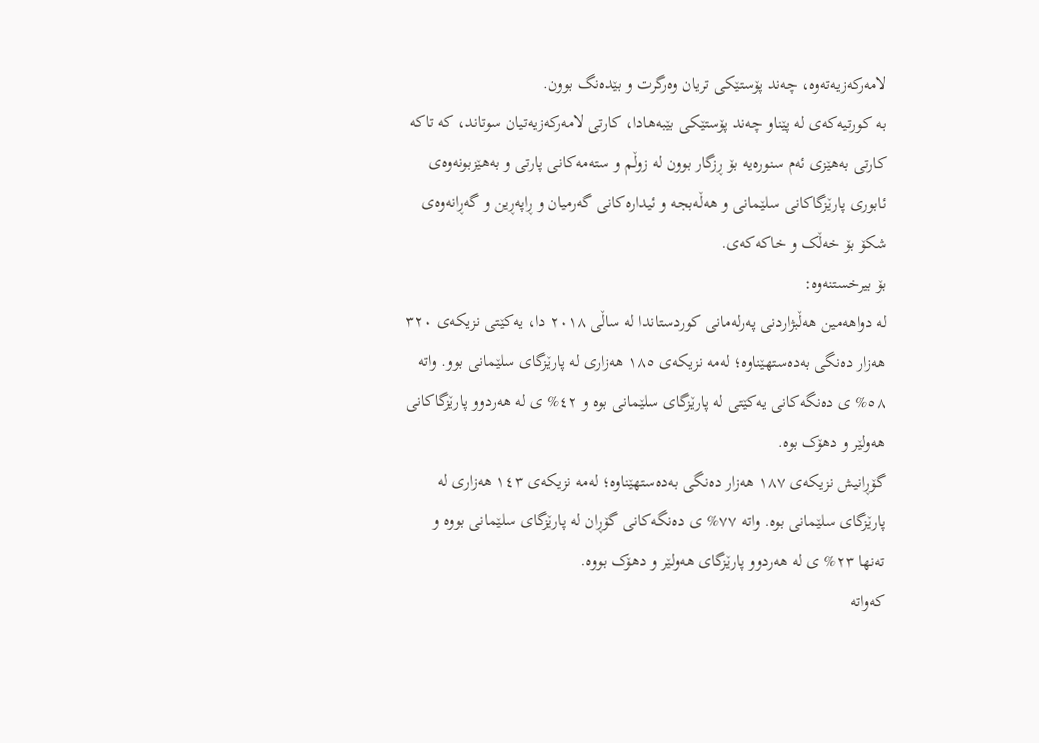لامه‌رکه‌زیه‌ته‌وه‌، چه‌ند پۆستێکى تریان وه‌رگرت و بێده‌نگ بوون.
به‌ کورتیه‌که‌ى له‌ پێناو چه‌ند پۆستێکى بێبه‌ھادا، کارتى لامه‌رکه‌زیه‌تیان سوتاند، که‌ تاکه‌ کارتى به‌ھێزى ئه‌م سنوره‌یه‌ بۆ ڕزگار بوون له‌ زوڵم و سته‌مه‌کانى پارتى و به‌ھێزبونه‌وه‌ى ئابورى پارێزگاکانى سلێمانى و ھه‌ڵه‌بجه‌ و ئیداره‌کانى گه‌رمیان و ڕاپه‌ڕین و گه‌ڕانه‌وه‌ى شکۆ بۆ خه‌ڵک و خاکه‌که‌ی.
بۆ بیرخستنه‌وه‌:
له‌ دواهه‌مین هه‌ڵبژاردنى په‌رله‌مانى کوردستاندا له‌ ساڵى ٢٠١٨ دا، یه‌کێتى نزیکه‌ى ٣٢٠ هه‌زار ده‌نگى به‌ده‌ستهێناوه‌؛ له‌مه‌ نزیکه‌ى ١٨٥ هه‌زارى له‌ پارێزگاى سلێمانى بوو. واته‌ ٥٨% ى ده‌نگه‌کانى یه‌کێتى له‌ پارێزگاى سلێمانى بوه‌ و ٤٢% ى له‌ هه‌ردوو پارێزگاکانى هه‌ولێر و دهۆک بوه‌.
گۆڕانیش نزیکه‌ى ١٨٧ هه‌زار ده‌نگى به‌ده‌ستهێناوه‌؛ له‌مه‌ نزیکه‌ى ١٤٣ هه‌زارى له‌ پارێزگاى سلێمانى بوه‌. واته‌ ٧٧% ى ده‌نگه‌کانى گۆڕان له‌ پارێزگاى سلێمانى بووه‌ و ته‌نها ٢٣% ى له‌ هه‌ردوو پارێزگاى هه‌ولێر و دهۆک بووه‌.
که‌واته‌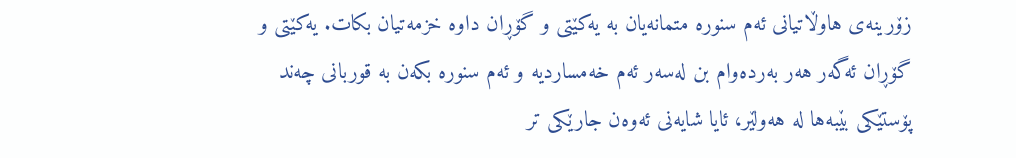زۆرینه‌ى هاوڵاتیانى ئه‌م سنوره‌ متمانه‌یان به‌ یه‌کێتى و گۆڕان داوه‌ خزمه‌تیان بکات. یه‌کێتى و گۆڕان ئه‌گه‌ر هه‌ر به‌رده‌وام بن له‌سه‌ر ئه‌م خه‌مساردیه‌ و ئه‌م سنوره‌ بکه‌ن به‌ قوربانى چه‌ند پۆستێکى بێبه‌ها له‌ هه‌ولێر، ئایا شایه‌نى ئه‌وه‌ن جارێکى تر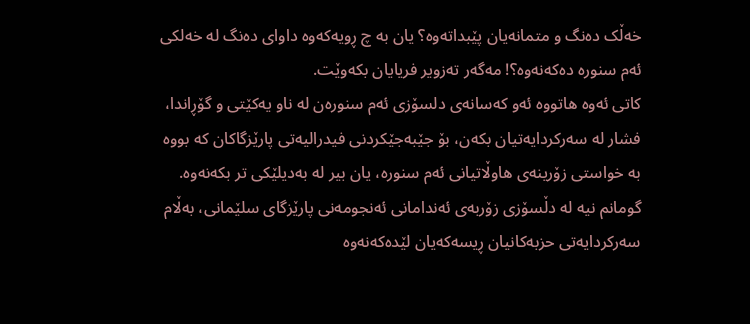خه‌ڵک ده‌نگ و متمانه‌یان پێبداته‌وه‌؟ یان به‌ چ ڕویه‌که‌وه‌ داواى ده‌نگ له‌ خه‌لکى ئه‌م سنوره‌ ده‌که‌نه‌وه‌؟! مه‌گه‌ر ته‌زویر فریایان بکه‌وێت.
کاتى ئه‌وه‌ هاتووه‌ ئه‌و که‌سانه‌ى دلسۆزى ئه‌م سنوره‌ن له‌ ناو یه‌کێتى و گۆڕاندا، فشار له‌ سه‌رکردایه‌تیان بکه‌ن، بۆ جێبه‌جێکردنى فیدرالیه‌تى پارێزگاکان که‌ بووه‌ به‌ خواستى زۆرینه‌ى هاوڵاتیانى ئه‌م سنوره‌، یان بیر له‌ به‌دیلێکى تر بکه‌نه‌وه‌.
گومانم نیه‌ له‌ دڵسۆزى زۆربه‌ى ئه‌ندامانى ئه‌نجومه‌نى پارێزگاى سلێمانی، به‌ڵام سه‌رکردایه‌تى حزبه‌کانیان ڕیسه‌که‌یان لێده‌که‌نه‌وه‌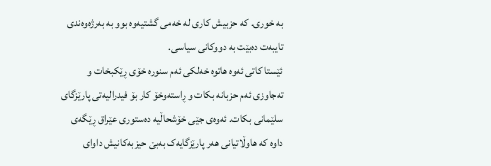به‌ خوری. که‌ حزبیش کارى له‌ خه‌مى گشتیه‌وه‌ بوو به‌ به‌رژه‌وه‌ندى تایبه‌ت ده‌بێت به‌ دووکانى سیاسی.
ئێستا کاتى ئه‌وه‌ ھاتوه‌ خه‌لکى ئه‌م سنوره‌ خۆى ڕێکبخات و ته‌جاوزى ئه‌م حزبانه‌ بکات و ڕاسته‌وخۆ کار بۆ فیدرالیه‌تى پارێزگاى سلێمانى بکات. ئه‌وه‌ى جێى خۆشحاڵیه‌ ده‌ستورى عێراق ڕێگه‌ى داوه‌ که‌ هاوڵاتیانى هه‌ر پارێزگایه‌ک به‌بێ حیزبه‌کانیش داواى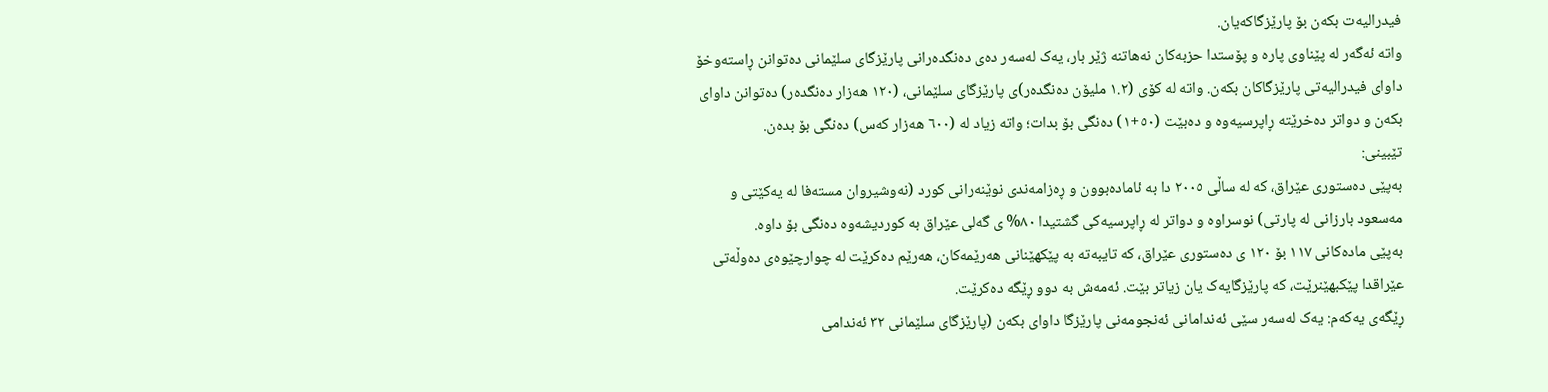فیدرالیه‌ت بکه‌ن بۆ پارێزگاکه‌یان.
واته‌ ئه‌گه‌ر له‌ پێناوى پاره‌ و پۆستدا حزبه‌کان نه‌هاتنه‌ ژێر بار، یه‌ک له‌سه‌ر ده‌ى ده‌نگده‌رانى پارێزگاى سلێمانى ده‌توانن ڕاسته‌وخۆ داواى فیدرالیه‌تى پارێزگاکان بکه‌ن. واته‌ له‌ کۆى (١.٢ ملیۆن ده‌نگده‌ر)ى پارێزگاى سلێمانی، (١٢٠ هه‌زار ده‌نگده‌ر) ده‌توانن داواى بکه‌ن و دواتر ده‌خرێته‌ ڕاپرسیه‌وه‌ و ده‌بێت (٥٠+١) ده‌نگى بۆ بدات؛ واته‌ زیاد له‌ (٦٠٠ هه‌زار که‌س) ده‌نگى بۆ بده‌ن.
تێبینی:
به‌پێى ده‌ستورى عێراق، که‌ له‌ ساڵى ٢٠٠٥ دا به‌ ئاماده‌بوون و ڕه‌زامه‌ندى نوێنه‌رانى کورد (نه‌وشیروان مسته‌فا له‌ یه‌کێتى و مه‌سعود بارزانى له‌ پارتی) نوسراوه‌ و دواتر له‌ ڕاپرسیه‌کى گشتیدا ٨٠% ى گه‌لى عێراق به‌ کوردیشه‌وه‌ ده‌نگى بۆ داوه‌.
به‌پێى ماده‌کانى ١١٧ بۆ ١٢٠ ى ده‌ستورى عێراق، که‌ تایبه‌ته‌ به‌ پێکهێنانى هه‌رێمه‌کان، هه‌رێم ده‌کرێت له‌ چوارچێوه‌ى ده‌وڵه‌تى عێراقدا پێکبهێنرێت، که‌ پارێزگایه‌ک یان زیاتر بێت. ئه‌مه‌ش به‌ دوو ڕێگه‌ ده‌کرێت.
ڕێگه‌ى یه‌که‌م: یه‌ک له‌سه‌ر سێى ئه‌ندامانى ئه‌نجومه‌نى پارێزگا داواى بکه‌ن (پارێزگاى سلێمانى ٣٢ ئه‌ندامى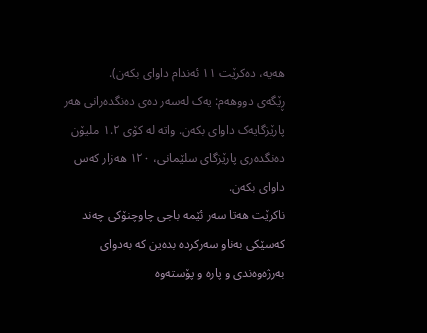هه‌یه‌، ده‌کرێت ١١ ئه‌ندام داواى بکه‌ن).
ڕێگه‌ى دووهه‌م: یه‌ک له‌سه‌ر ده‌ى ده‌نگده‌رانى هه‌ر پارێزگایه‌ک داواى بکه‌ن. واته‌ له‌ کۆى ١.٢ ملیۆن ده‌نگده‌رى پارێزگاى سلێمانی، ١٢٠ هه‌زار که‌س داواى بکه‌ن.
ناکرێت هه‌تا سه‌ر ئێمه‌ باجى چاوچنۆکى چه‌ند که‌سێکى به‌ناو سه‌رکرده‌ بده‌ین که‌ به‌دواى به‌رژه‌وه‌ندى و پاره‌ و پۆسته‌وه‌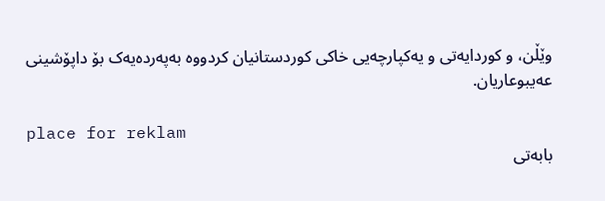وێڵن، و کوردایه‌تى و یه‌کپارچه‌یى خاکى کوردستانیان کردووه‌ به‌پەردەیەک بۆ داپۆشینی عەیبوعاریان.

place for reklam
بابه‌تی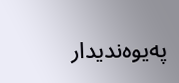په‌یوه‌ندیدار